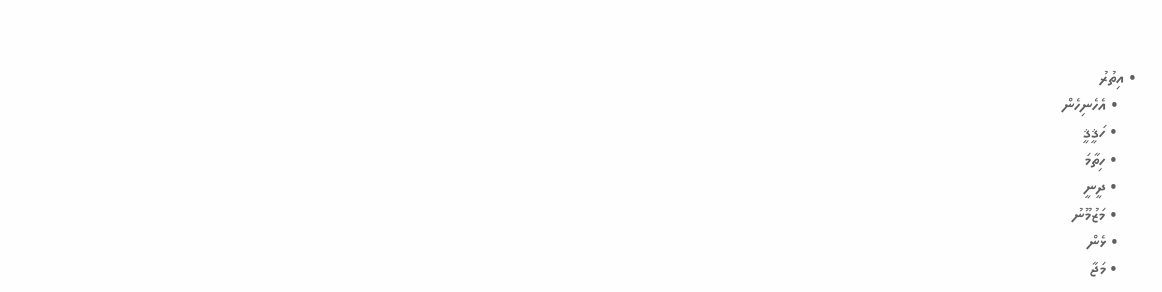• އިތުރު
    • އެހެނިހެން
    • ހަޤީޤީ
    • ހިތާމަ
    • ދީނީ
    • މަޒުމޫނު
    • ޅެން
    • މަޖާ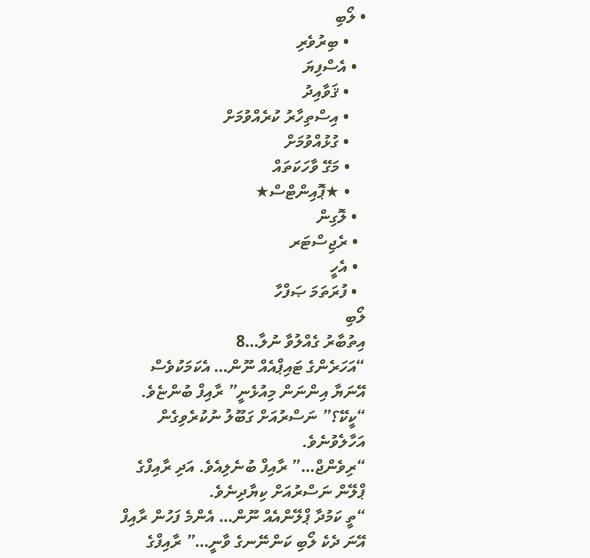• ލޯބި
    • ބިރުވެރި
  • އެސްފިޔަ
    • ޤަވާއިދު
    • އިސްތިހާރު ކުރެއްވުމަށް
    • ގުޅުއްވުމަށް
    • މަގޭ ވާހަކަތައް
    • ★ޕޮއިންޓްސް★
  • ލޮގިން
  • ރެޖިސްޓަރ
  • އެހީ
  • ފުރަތަމަ ޞަފްހާ
ލޯބި
އިތުބާރު ގެއްލުވާ ނުލާ…8
“އަހަރެންގެ ޓައިޕްއެއް ނޫން… އެކަމަކުވެސް އޭނަޔާ އިންނަން މިއުޅެނީ” ރާއިފް ބުންޏެވެ.
“ކީކޭ؟” ނަސްރުއަށް ގަބޫލު ނުކުރެވިގެން އަހާލެވުނެވެ.
“ރިވެންޖް…” ރާއިފް ބުނެލިއެވެ. އަދި ރާއިފްގެ ޕްލޭން ނަސްރުއަށް ކިޔާދިނެވެ.
“ތީ ކަމުދާ ޕްލޭންއެއް ނޫން… އެންމެ ފަހުން ރާއިފް އޭނަ ދެކެ ލޯބި ކަންނޭނގެ ވާނީ…” ރާއިފްގެ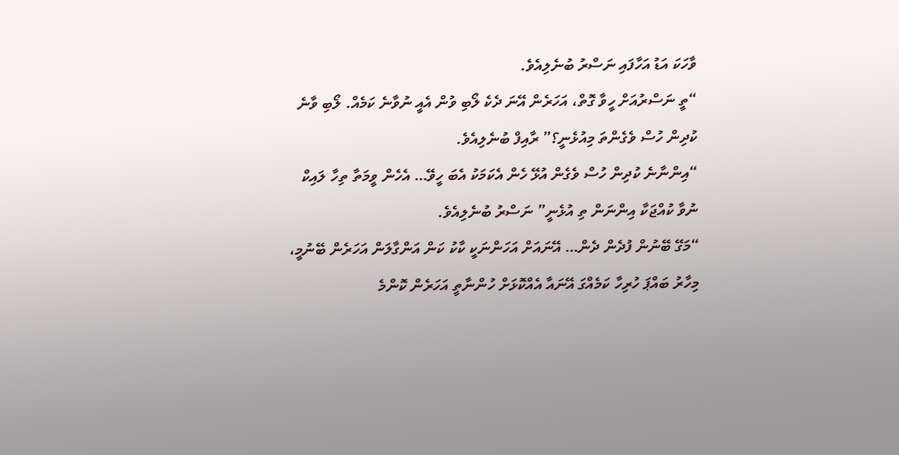ވާހަކަ އަޑު އަހާފައި ނަސްރު ބުނެލިއެވެ.
“ތީ ނަސްރުއަށް ހީވާ ގޮތް، އަހަރެން އޭނަ ދެކެ ލޯބި ވުން އެއީ ނުވާނެ ކަމެއް. ލޯބި ވާނެ ކުދިން ހުސް ވެގެންތަ މިއުޅެނީ؟” ރާއިފް ބުނެލިއެވެ.
“އިންނާނެ ކުދިން ހުސް ވެގެން އުޅޭ ހެން އެކަމަކު އެބަ ހީވޭ… އެހެން ވީމަތާ ތިހާ ލައިކް ނުވާ ކުއްޖަކާ އިންނަން ތި އުޅެނީ” ނަސްރު ބުނެލިއެވެ.
“މަގޭ ބޭނުން ފުދެން ދެން… އޭނައަށް އަހަންނަކީ ކާކު ކަން އަންގާލަން އަހަރެން ބޭނުމީ، މިހާރު ބައްޕަ ހުރިހާ ކަމެއްގަ އޭނައާ އެއްކޮޅަށް ހުންނާތީ އަހަރެން ކޮންމެ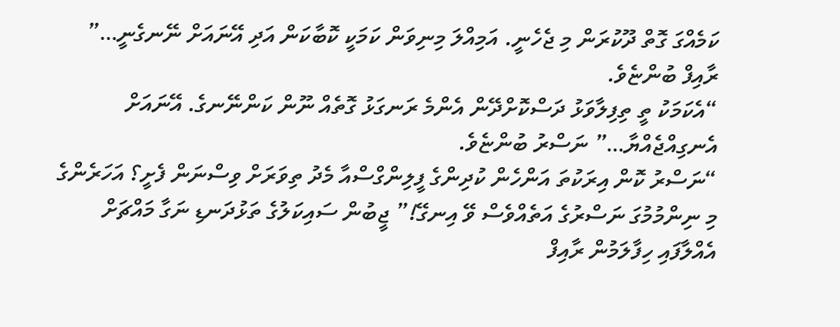ކަމެއްގަ ގޮތް ދޫކުރަން މި ޖެހެނީ. އަމިއްލަ މިނިވަން ކަމަކީ ކޮބާކަން އަދި އޭނައަށް ނޭނގެނީ…” ރާއިފް ބުންޏެވެ.
“އެކަމަކު ތީ ތިފިލާވަޅު ދަސްކޮށްދޭން އެންމެ ރަނގަޅު ގޮތެއް ނޫން ކަންނޭނގެ. އޭނައަށް އެނގިއްޖެއްޔާ…” ނަސްރު ބުންޏެވެ.
“ނަސްރު ކޮން އިރަކުތަ އަންހެން ކުދިންގެ ފީލިންގްސްއާ މެދު ތިވަރަށް ވިސްނަން ފެށީ؟ އަހަރެންގެ މި ނިންމުމުގަ ނަސްރުގެ އަތެއްވެސް ވޭ އިނގޭ!” ޖީބުން ސައިކަލުގެ ތަޅުދަނޑި ނަގާ މައްޗަށް އެއްލާފައި ހިފާލަމުން ރާއިފް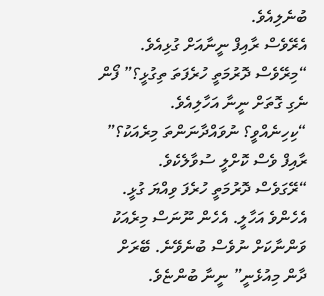ބުނެލިއެވެ.
އެރޭވެސް ރާއިފް ނީނާއަށް ގުޅިއެވެ.
“މިރޭވެސް ދޮރުމަތީ ހުރެފަތަ ތިގުޅީ؟” ފޯން ނެގި ގޮތަށް ނީނާ އަހާލިއެވެ.
“ކިހިނެއްވީ؟ ނުވައްދާނަންތަ މިރެއަކު؟” ރާއިފް ވެސް ކޮށްލީ ސުވާލެކެވެ.
“ރޭގަވެސް ދޮރުމަތީ ހުރެފަ ވިއްޔަ ގުޅީ. އެހެންވެ އަހާލީ. އެހެން ނޫނަސް މިރެއަކު ވަންނާކަށް ނުވެސް ބުނެވޭނެ. ބޭރަށް ދާން މިއުޅެނީ” ނީނާ ބުންޏެވެ.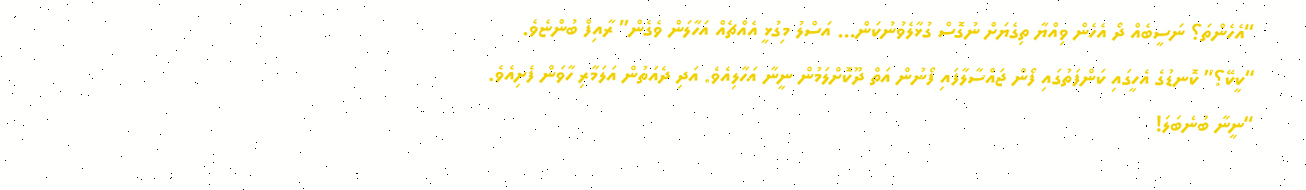“އެހެންތަ؟ ނަސީބެއް ދޯ އެހެން ވިއްޔާ ތިގެޔަށް ނުގޮސް ގުޅާލެވުނުކަން… އަސްލު މިގުޅީ އެއްޗެއް އަހާލަން ވެގެން” ރާއިފް ބުންޏެވެ.
“ކީކޭ؟” ކޮނޑުގެ އެހީގައި ކަންފަތުގައި ފޯން ޖައްސާލާފައި ފޯނުން އަތް ދޫކޮށްލަމުން ނީނާ އަހާލިއެވެ. އަދި ދެއަތުން އަލަމާރި ހާވަން ފެށިއެވެ.
“ނީނާ ބުނެބަލަ!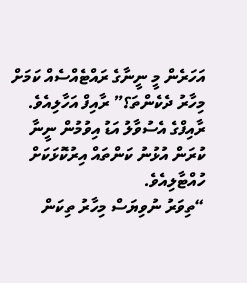އަހަރެން މީ ނީނާގެ ރައްޓެއްސެއް ކަމަށް މިހާރު ދެކެންތަ؟” ރާއިފް އަހާލިއެވެ.
ރާއިފްގެ އެސުވާލު އަޑު އިވުމުން ނީނާ ކުރަން އުޅުނު ކަންތައް އިރުކޮޅަކަށް ހުއްޓާލިއެވެ.
“ތިވަރު ނުވިޔަސް މިހާރު ތިކަން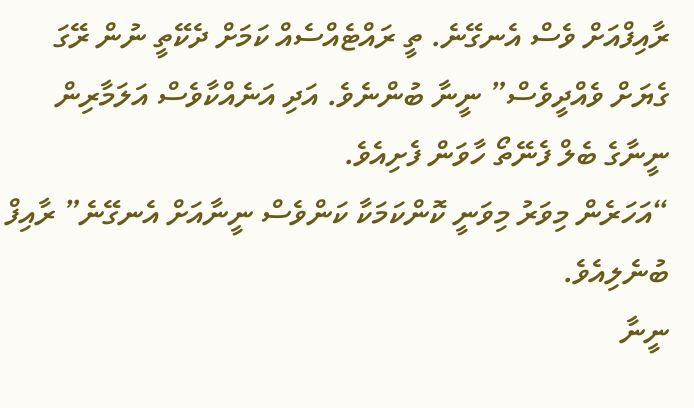ރާއިފްއަށް ވެސް އެނގޭނެ. ތީ ރައްޓެއްސެއް ކަމަށް ދެކޭތީ ނުން ރޭގަ ގެޔަށް ވެއްދީވެސް” ނީނާ ބުންނެވެ. އަދި އަނެއްކާވެސް އަލަމާރިން ނީނާގެ ބެލް ފެނޭތޯ ހާވަން ފެށިއެވެ.
“އަހަރެން މިވަރު މިވަނީ ކޮންކަމަކާ ކަންވެސް ނީނާއަށް އެނގޭނެ” ރާއިފް ބުނެލިއެވެ.
ނީނާ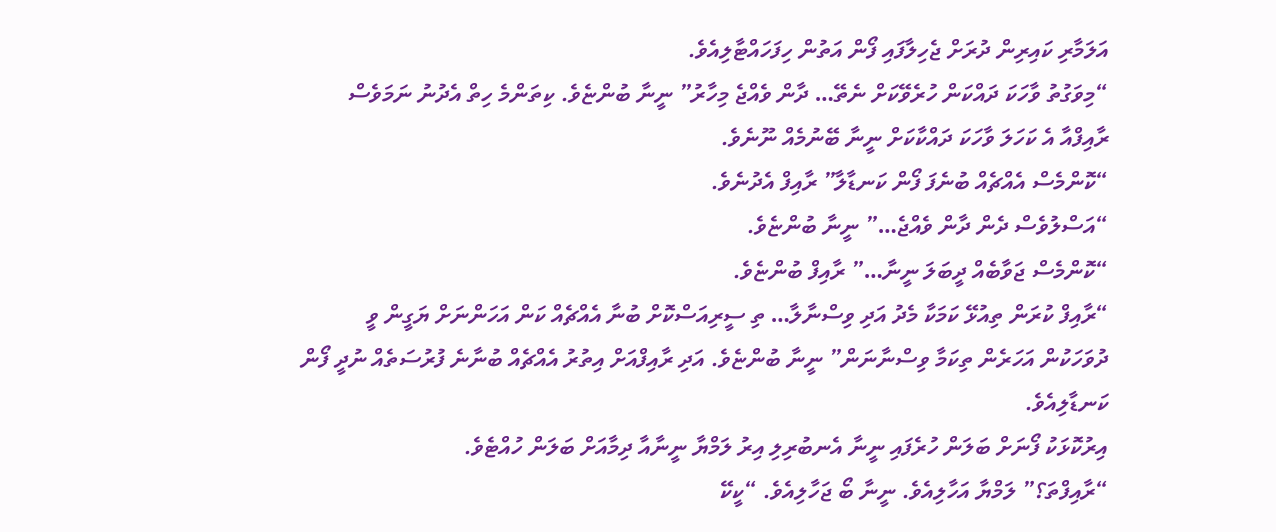އަލަމާރި ކައިރިން ދުރަށް ޖެހިލާފައި ފޯން އަތުން ހިފަހައްޓާލިއެވެ.
“މިވަގުތު ވާހަކަ ދައްކަން ހުރެވޭކަށް ނެތޭ… ދާން ވެއްޖެ މިހާރު” ނީނާ ބުންޏެވެ. ކިތަންމެ ހިތް އެދުނު ނަމަވެސް ރާއިފްއާ އެ ކަހަލަ ވާހަކަ ދައްކާކަށް ނީނާ ބޭނުމެއް ނޫނެވެ.
“ކޮންމެސް އެއްޗެއް ބުނެފަ ފޯން ކަނޑާލާ” ރާއިފް އެދުނެވެ.
“އަސްލުވެސް ދެން ދާން ވެއްޖެ…” ނީނާ ބުންޏެވެ.
“ކޮންމެސް ޖަވާބެއް ދީބަލަ ނީނާ…” ރާއިފް ބުންޏެވެ.
“ރާއިފް ކުރަން ތިއުޅޭ ކަމަކާ މެދު އަދި ވިސްނާލާ… ތި ސީރިއަސްކޮށް ބުނާ އެއްޗެއް ކަން އަހަންނަށް ޔަގީން ވީ ދުވަހަކުން އަހަރެން ތިކަމާ ވިސްނާނަން” ނީނާ ބުންޏެވެ. އަދި ރާއިފްއަށް އިތުރު އެއްޗެއް ބުނާނެ ފުރުސަތެއް ނުދީ ފޯން ކަނޑާލިއެވެ.
އިރުކޮޅަކު ފޯނަށް ބަލަން ހުރެފައި ނީނާ އެނބުރިލި އިރު ލަމްޔާ ނީނާއާ ދިމާއަށް ބަލަން ހުއްޓެވެ.
“ރާއިފްތަ؟” ލަމްޔާ އަހާލިއެވެ. ނީނާ ބޯ ޖަހާލިއެވެ. “ކީކޭ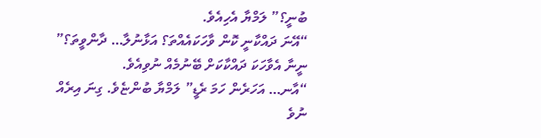ބުނީ؟” ލަމްޔާ އެހިއެވެ.
“އޭނަ ދައްކާނީ ކޮން ވާހަކައެއްތަ؟ އަޅާނުލާ… ދާންވީތަ؟” ނީނާ އެވާހަކަ ދައްކާކަށް ބޭނުމެއް ނުވިއެވެ.
“އާނ… އަހަރެން ހަމަ ރެޑީ” ލަމްޔާ ބުންޏެވެ. ގިނަ އިރެއް ނުވެ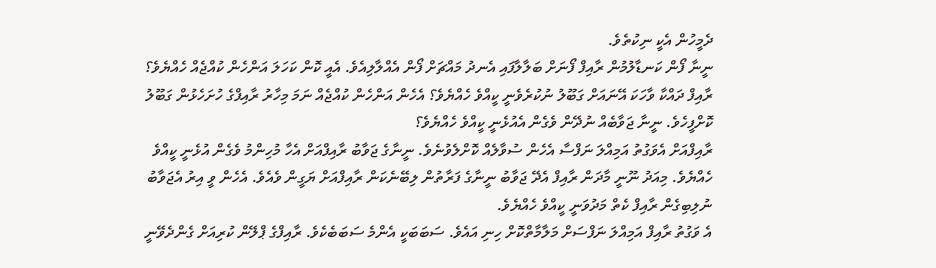ދެމީހުން އެކީ ނިކުތެވެ.
ނީނާ ފޯން ކަނޑާލުމުން ރާއިފް ފޯނަށް ބަލާލާފައި އެނދު މައްޗަށް ފޯން އެއްލާލިއެވެ. އެއީ ކޮން ކަހަލަ އަންހެން ކުއްޖެއް ހެއްޔެވެ؟ ރާއިފް ދައްކާ ވާހަކަ އޭނައަށް ގަބޫލު ނުކުރެވެނީ ކީއްވެ ހެއްޔެވެ؟ އެހެން އަންހެން ކުއްޖެއް ނަމަ މިހާރު ރާއިފްގެ ހުށަހެޅުން ގަބޫލު ކޮށްފީހެވެ. ނީނާ ޖަވާބެއް ނުދޭން ވެގެން އެއުޅެނީ ކީއްވެ ހެއްޔެވެ؟
ރާއިފްއަށް އެވަގުތު އަމިއްލަ ނަފްސާ އެހެން ސުވާލެއް ކޮށްލެވުނެވެ. ނީނާގެ ޖަވާބު ރާއިފްއަށް އެހާ މުހިންމު ވެގެން އުޅެނީ ކީއްވެ ހެއްޔެވެ. މިއަދު ނޫނީ މާދަން ރާއިފް އެދޭ ޖަވާބު ނީނާގެ ފަރާތުން ލިބޭނެކަން ރާއިފްއަށް ޔަގީން ވެއެވެ. އެހެން ވީ އިރު އެޖަވާބު ނުލިބިގެން ރާއިފް ކެތް މަދުވަނީ ކީއްވެ ހެއްޔެވެ.
އެ ވަގުތު ރާއިފް އަމިއްލަ ނަފްސަށް މަލާމާތްކޮށް ހިނި އައެވެ. ސަބަބަކީ އެންމެ ސަބަބެކެވެ. ރާއިފްގެ ޕްލޭން ކުރިއަށް ގެންދެވޭނީ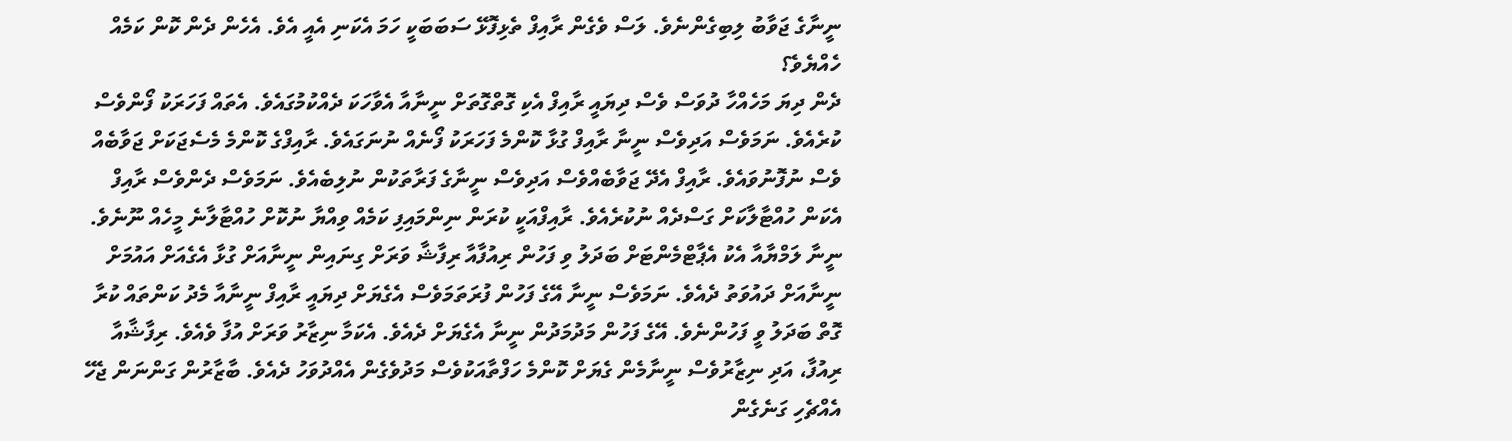ނީނާގެ ޖަވާބު ލިބިގެންނެވެ. ލަސް ވެގެން ރާއިފް ތެޅިފޮޅޭ ސަބަބަކީ ހަމަ އެކަނި އެއީ އެވެ. އެހެން ދެން ކޮން ކަމެއް ހެއްޔެވެ؟
ދެން ދިޔަ މަހެއްހާ ދުވަސް ވެސް ދިޔައީ ރާއިފް އެކި ގޮތްގޮތަށް ނީނާއާ އެވާހަކަ ދެއްކުމުގައެވެ. އެތައް ފަހަރަކު ފޯންވެސް ކުރެއެވެ. ނަމަވެސް އަދިވެސް ނީނާ ރާއިފް ގުޅާ ކޮންމެ ފަހަރަކު ފޯނެއް ނުނަގައެވެ. ރާއިފްގެ ކޮންމެ މެސެޖަކަށް ޖަވާބެއް ވެސް ނުފޮނުވައެވެ. ރާއިފް އެދޭ ޖަވާބެއްވެސް އަދިވެސް ނީނާގެ ފަރާތަކުން ނުލިބެއެވެ. ނަމަވެސް ދެންވެސް ރާއިފް އެކަން ހުއްޓާލާކަށް ގަސްދެއް ނުކުރެއެވެ. ރާއިފްއަކީ ކުރަން ނިންމައިފި ކަމެއް ވިއްޔާ ނުކޮށް ހުއްޓާލާނެ މީހެއް ނޫނެވެ.
ނީނާ ލަމްޔާއާ އެކު އެޕާޓްމެންޓަށް ބަދަލު ވި ފަހުން ރިއުފާއާ ރިފާޝާ ވަރަށް ގިނައިން ނީނާއަށް ގުޅާ އެގެއަށް އައުމަށް ނީނާއަށް ދައުވަތު ދެއެވެ. ނަމަވެސް ނީނާ އޭގެ ފަހުން ފުރަތަމަވެސް އެގެޔަށް ދިޔައީ ރާއިފް ނީނާއާ މެދު ކަންތައް ކުރާ ގޮތް ބަދަލު ވީ ފަހުންނެވެ. އޭގެ ފަހުން މަދުމަދުން ނީނާ އެގެޔަށް ދެއެވެ. އެކަމާ ނިޒާރު ވަރަށް އުފާ ވެއެވެ. ރިފާޝާއާ ރިއުފާ، އަދި ނިޒާރުވެސް ނީނާމެން ގެޔަށް ކޮންމެ ހަފްތާއަކުވެސް މަދުވެގެން އެއްދުވަހު ދެއެވެ. ބާޒާރުން ގަންނަން ޖެހޭ އެއްޗެހި ގަނެގެން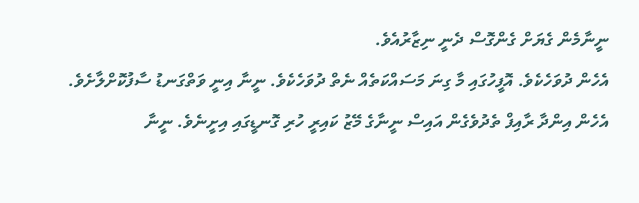ނީނާމެން ގެޔަށް ގެންގޮސް ދެނީ ނިޒާރުއެވެ.
އެހެން ދުވަހެކެވެ. އޮފީހުގައި މާ ގިނަ މަސައްކަތެއް ނެތް ދުވަހެކެވެ. ނީނާ އިނީ ވަތްގަނޑު ސާފުކޮށްލާށެވެ. އެހެން އިންދާ ރާއިފް ތެދުވެގެން އައިސް ނީނާގެ މޭޒު ކައިރީ ހުރި ގޮނޑީގައި އިށީނެވެ. ނީނާ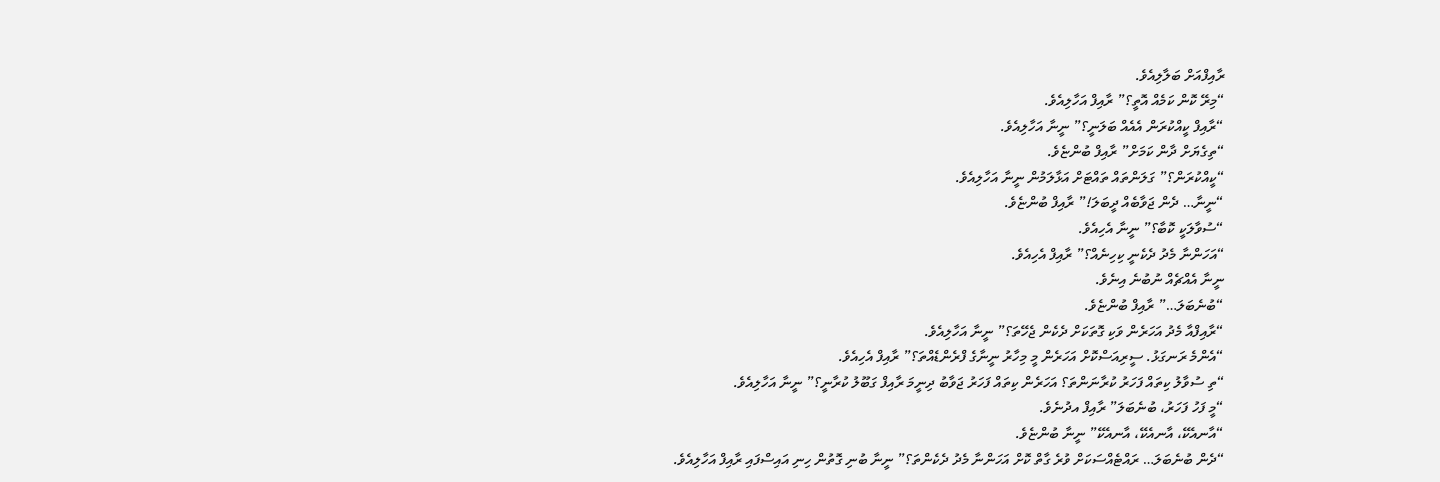ރާއިފްއަށް ބަލާލިއެވެ.
“މިރޭ ކޮން ކަމެއް އޮތީ؟” ރާއިފް އަހާލިއެވެ.
“ރާއިފް ކީއްކުރަން އެއެއް ބަލަނީ؟” ނީނާ އަހާލިއެވެ.
“ތިގެޔަށް ދާން ކަމަށް” ރާއިފް ބުންޏެވެ.
“ކީއްކުރަން؟” ގަލަންތައް ތައްޓަށް އަޅާލަމުން ނީނާ އަހާލިއެވެ.
“ނީނާ… ދެން ޖަވާބެއް ދީބަލަ!” ރާއިފް ބުންޏެވެ.
“ސުވާލަކީ ކޮބާ؟” ނީނާ އެހިއެވެ.
“އަހަންނާ މެދު ދެކެނީ ކިހިނެއް؟” ރާއިފް އެހިއެވެ.
ނީނާ އެއްޗެއް ނުބުނެ އިނެވެ.
“ބުނެބަލަ…” ރާއިފް ބުންޏެވެ.
“ރާއިފްއާ މެދު އަހަރެން ވަކި ގޮތަކަށް ދެކެން ޖެހޭތަ؟” ނީނާ އަހާލިއެވެ.
“އެންމެ ރަނގަޅު. ސީރިއަސްކޮށް އަހަރެން މީ މިހާރު ނީނާގެ ފްރެންޑެއްތަ؟” ރާއިފް އެހިއެވެ.
“ތި ސުވާލު ކިތައް ފަހަރު ކުރާނަންތަ؟ އަހަރެން ކިތައް ފަހަރު ޖަވާބު ދިނީމަ ރާއިފް ގަބޫލު ކުރާނީ؟” ނީނާ އަހާލިއެވެ.
“މީ ފަހު ފަހަރު، ބުނެބަލަ” ރާއިފް އދުނެވެ.
“އާނއެކޭ، އާނއެކޭ، އާނއެކޭ” ނީނާ ބުންޏެވެ.
“ދެން ބުނެބަލަ… ރައްޓެއްސަކަށް ވުރެ ގާތް ކޮށް އަހަންނާ މެދު ދެކެންތަ؟” ނީނާ ބުނި ގޮތުން ހިނި އައިސްފައި ރާއިފް އަހާލިއެވެ.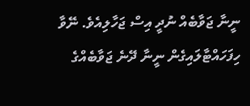ނީނާ ޖަވާބެއް ނުދީ އިސް ޖަހާލިއެވެ. ނޭވާ ހިފަހައްޓާލައިގެން ނީނާ ދޭނެ ޖަވާބެއްގެ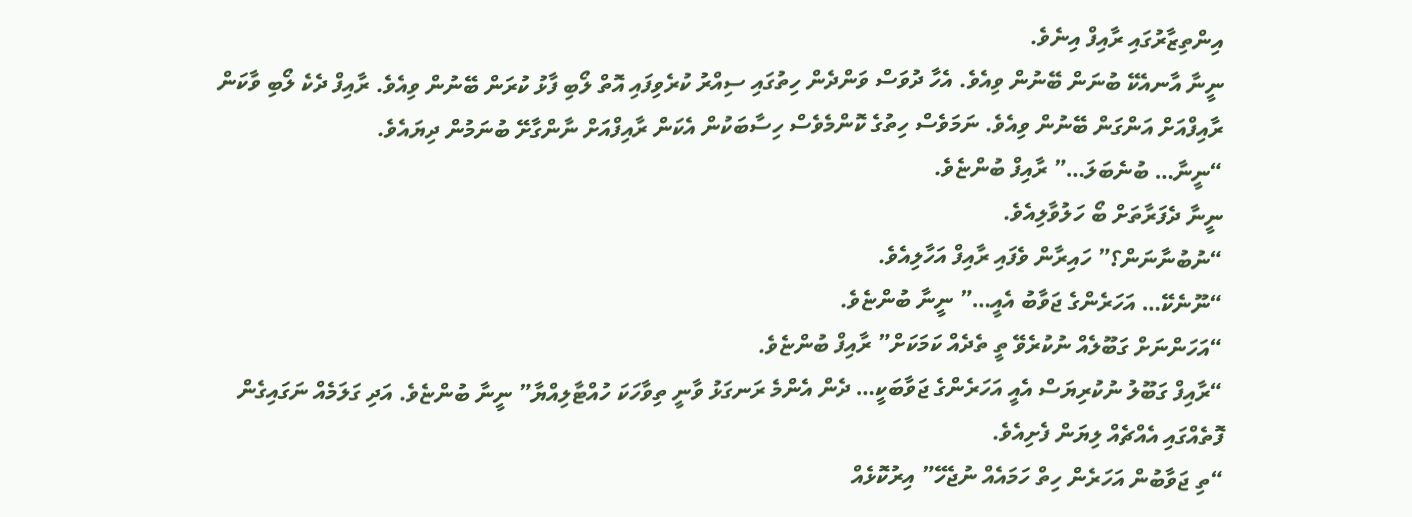އިންތިޒާރުގައި ރާއިފް އިނެވެ.
ނީނާ އާނއެކޭ ބުނަން ބޭނުން ވިއެވެ. އެހާ ދުވަސް ވަންދެން ހިތުގައި ސިއްރު ކުރެވިފައި އޮތް ލޯބި ފާޅު ކުރަން ބޭނުން ވިއެވެ. ރާއިފް ދެކެ ލޯބި ވާކަން ރާއިފްއަށް އަންގަން ބޭނުން ވިއެވެ. ނަމަވެސް ހިތުގެ ކޮންމެވެސް ހިސާބަކުން އެކަން ރާއިފްއަށް ނާންގާށޭ ބުނަމުން ދިޔައެވެ.
“ނީނާ… ބުނެބަލަ…” ރާއިފް ބުންޏެވެ.
ނީނާ ދެފަރާތަށް ބޯ ހަލުވާލިއެވެ.
“ނުބުނާނަން؟” ހައިރާން ވެފައި ރާއިފް އަހާލިއެވެ.
“ނޫނެކޭ… އަހަރެންގެ ޖަވާބު އެއީ…” ނީނާ ބުންޏެވެ.
“އަހަންނަށް ގަބޫލެއް ނުކުރެވޭ ތީ ތެދެއް ކަމަކަށް” ރާއިފް ބުންޏެވެ.
“ރާއިފް ގަބޫލު ނުކުރިޔަސް އެއީ އަހަރެންގެ ޖަވާބަކީ… ދެން އެންމެ ރަނގަޅު ވާނީ ތިވާހަކަ ހުއްޓާލިއްޔާ” ނީނާ ބުންޏެވެ. އަދި ގަލަމެއް ނަގައިގެން ފޮތެއްގައި އެއްޗެއް ލިޔަން ފެށިއެވެ.
“ތި ޖަވާބުން އަހަރެން ހިތް ހަމައެއް ނުޖެހޭ” އިރުކޮޅެއް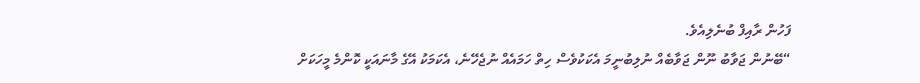ފަހުން ރާއިފް ބުނެލިއެވެ.
“ބޭނުން ޖަވާބު ނޫން ޖަވާބެއް ނުލިބުނީމަ އެކަކުވެސް ހިތް ހަމައެއް ނުޖެހޭނެ، އެކަމަކު އޭގެ މާނައަކީ ކޮންމެ މީހަކަށް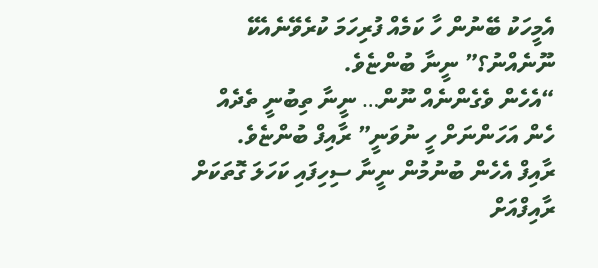އެމީހަކު ބޭނުން ހާ ކަމެއް ފުރިހަމަ ކުރެވޭނެއެކޭ ނޫނެއްނު؟” ނީނާ ބުންޏެވެ.
“އެހެން ވެގެންނެއް ނޫން… ނީނާ ތިބުނީ ތެދެއް ހެން އަހަންނަށް ހީ ނުވަނީ” ރާއިފް ބުންޏެވެ.
ރާއިފް އެހެން ބުނުމުން ނީނާ ސިހިފައި ކަހަލަ ގޮތަކަށް ރާއިފްއަށް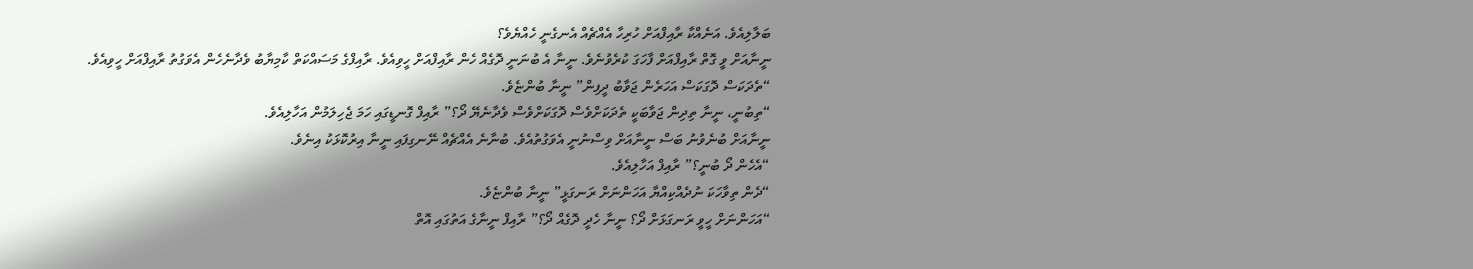ބަލާލިއެވެ. އަނެއްކާ ރާއިފްއަށް ހުރިހާ އެއްޗެއް އެނގެނީ ހެއްޔެވެ؟
ނީނާއަށް ވީ ގޮތް ރާއިފްއަށް ފާހަގަ ކުރެވުނެވެ. ނީނާ އެ ބުނަނީ ދޮގެއް ހެން ރާއިފްއަށް ހީވިއެވެ. ރާއިފްގެ މަސައްކަތް ކާމިޔާބު ވެދާނެހެން އެވަގުތު ރާއިފްއަށް ހީވިއެވެ.
“ތެދަކަސް ދޮގަކަސް އަހަރެން ޖަވާބު ދީފިން” ނީނާ ބުންޏެވެ.
“ތިބުނީ، ނީނާ ތިދިން ޖަވާބަކީ ތެދަކަށްވެސް ދޮގަކަށްވެސް ވެދާނެޔޭ ދޯ؟” ރާއިފް ގޮނޑީގައި ހަމަ ޖެހިލަމުން އަހާލިއެވެ.
ނީނާއަށް ބުނެވުނު ބަސް ނީނާއަށް ވިސްނުނީ އެވަގުތުއެވެ. ބުނާނެ އެއްޗެއް ނޭނގިފައި ނީނާ އިރުކޮޅަކު އިނެވެ.
“އެހެން ދޯ ބުނީ؟” ރާއިފް އަހާލިއެވެ.
“ދެން ތިވާހަކަ ނުދެއްކިއްޔާ އަހަންނަށް ރަނގަޅީ” ނީނާ ބުންޏެވެ.
“އަހަންނަށް ހީވީ ރަނގަޅަށް ދޯ؟ ނީނާ ހެދީ ދޮގެއް ދޯ؟” ރާއިފް ނީނާގެ އަތުގައި އޮތް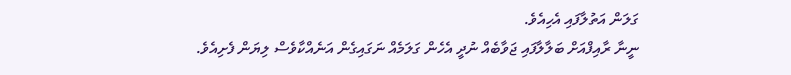ގަލަން އަތުލާފައި އެހިއެވެ.
ނީނާ ރާއިފްއަށް ބަލާލާފައި ޖަވާބެއް ނުދީ އެހެން ގަލަމެއް ނަގައިގެން އަނެއްކާވެސް ލިޔަން ފެށިއެވެ.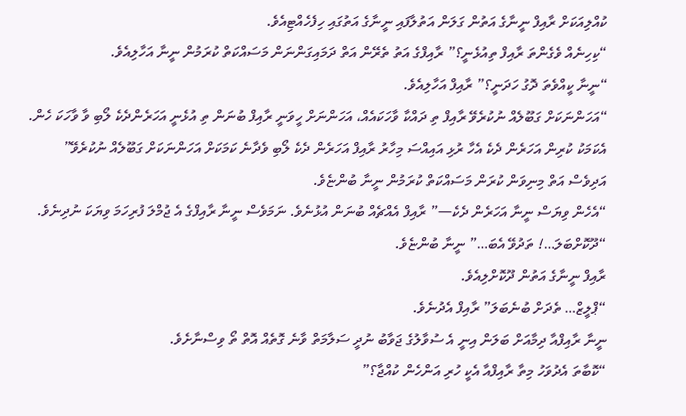ކުއްލިއަކަށް ރާއިފް ނީނާގެ އަތުން ގަލަން އަތުލާފައި ނީނާގެ އަތުގައި ހިފެހެއްޓިއެވެ.
“ކިހިނެއް ވެގެންތަ ރާއިފް ތިއުޅެނީ؟” ރާއިފްގެ އަތު ތެރޭން އަތް ދަމައިގަންނަން މަސައްކަތް ކުރަމުން ނީނާ އަހާލިއެވެ.
“ނީނާ ކީއްވެތަ ދޮގު ހަދަނީ؟” ރާއިފް އަހާލިއެވެ.
“އަހަންނަކަށް ގަބޫލެއް ނުކުރެވޭ ރާއިފް ތި ދައްކާ ވާހަކައެއް، އަހަންނަށް ހީވަނީ ރާއިފް ބުނަން ތި އުޅެނީ އަހަރެންދެކެ ލޯބި ވާ ވާހަކަ ހެން. އެކަމަކު ކުރިން އަހަރެން ދެކެ އެހާ ރުޅި އައިއްސަ މިހާރު ރާއިފް އަހަރެން ދެކެ ލޯބި ވެދާނެ ކަމަކަށް އަހަންނަކަށް ގަބޫލެއް ނުކުރެވޭ” އަދިވެސް އަތް މިނިވަން ކުރަން މަސައްކަތް ކުރަމުން ނީނާ ބުންޏެވެ.
“އެހެން ވިޔަސް ނީނާ އަހަރެން ދެކެ—” ރާއިފް އެއްޗެއް ބުނަން އުޅުނެވެ. ނަމަވެސް ނީނާ ރާއިފްގެ އެ ޖުމްލަ ފުރިހަމަ ވިޔަކަ ނުދިނެވެ.
“ދޫކޮށްބަލަ…! ތަދުވޭ އެބަ…” ނީނާ ބުންޏެވެ.
ރާއިފް ނީނާގެ އަތުން ދޫކޮށްލިއެވެ.
“ޕްލީޒް… ތެދަށް ބުނެބަލަ” ރާއިފް އެދުނެވެ.
ނީނާ ރާއިފްއާ ދިމާއަށް ބަލަން އިނީ އެ ސުވާލުގެ ޖަވާބު ނުދީ ސަލާމަތް ވާނެ ގޮތެއް އޮތް ތޯ ވިސްނާށެވެ.
“ކޮބާތަ އެދުވަހު މިތާ ރާއިފްއާ އެކީ ހުރި އަންހެން ކުއްޖާ؟”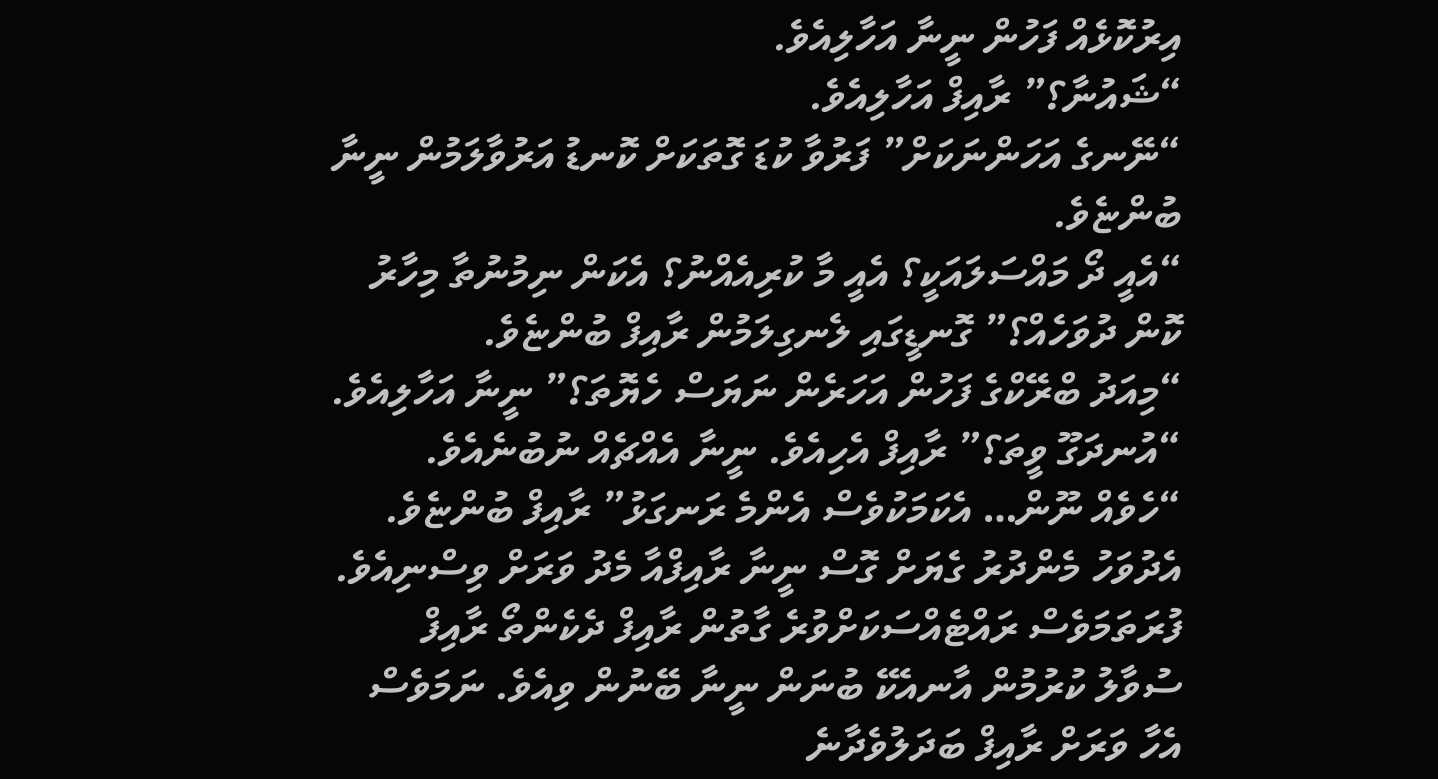އިރުކޮޅެއް ފަހުން ނީނާ އަހާލިއެވެ.
“ޝައުނާ؟” ރާއިފް އަހާލިއެވެ.
“ނޭނގެ އަހަންނަކަށް” ފަރުވާ ކުޑަ ގޮތަކަށް ކޮނޑު އަރުވާލަމުން ނީނާ ބުންޏެވެ.
“އެއީ ދޯ މައްސަލައަކީ؟ އެއީ މާ ކުރިއެއްނު؟ އެކަން ނިމުނުތާ މިހާރު ކޮން ދުވަހެއް؟” ގޮނޑީގައި ލެނގިލަމުން ރާއިފް ބުންޏެވެ.
“މިއަދު ބްރޭކްގެ ފަހުން އަހަރެން ނަޔަސް ހެޔޮތަ؟” ނީނާ އަހާލިއެވެ.
“އުނދަގޫ ވީތަ؟” ރާއިފް އެހިއެވެ. ނީނާ އެއްޗެއް ނުބުނެއެވެ. “ހެވެއް ނޫން… އެކަމަކުވެސް އެންމެ ރަނގަޅު” ރާއިފް ބުންޏެވެ.
އެދުވަހު މެންދުރު ގެޔަށް ގޮސް ނީނާ ރާއިފްއާ މެދު ވަރަށް ވިސްނިއެވެ. ފުރަތަމަވެސް ރައްޓެއްސަކަށްވުރެ ގާތުން ރާއިފް ދެކެންތޯ ރާއިފް ސުވާލު ކުރުމުން އާނއެކޭ ބުނަން ނީނާ ބޭނުން ވިއެވެ. ނަމަވެސް އެހާ ވަރަށް ރާއިފް ބަދަލުވެދާނެ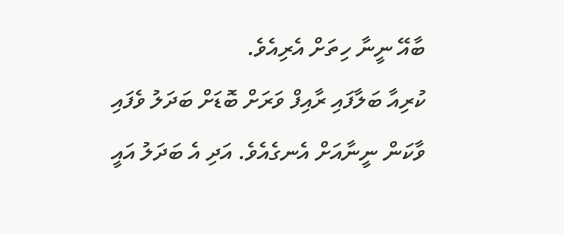ބާއޭ ނީނާ ހިތަށް އެރިއެވެ.
ކުރިއާ ބަލާފައި ރާއިފް ވަރަށް ބޮޑަށް ބަދަލު ވެފައި ވާކަން ނީނާއަށް އެނގެއެވެ. އަދި އެ ބަދަލު އައީ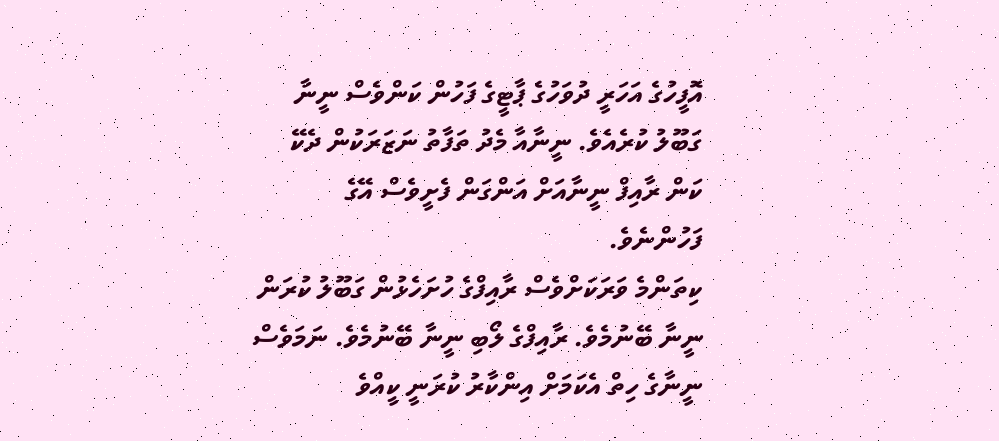އޮފީހުގެ އަހަރީ ދުވަހުގެ ޕާޓީގެ ފަހުން ކަންވެސް ނީނާ ގަބޫލު ކުރެއެވެ. ނީނާއާ މެދު ތަފާތު ނަޒަރަކުން ދެކޭ ކަން ރާއިފް ނީނާއަށް އަންގަން ފެށީވެސް އޭގެ ފަހުންނެވެ.
ކިތަންމެ ވަރަކަށްވެސް ރާއިފްގެ ހުށަހެޅުން ގަބޫލު ކުރަން ނީނާ ބޭނުމެވެ. ރާއިފްގެ ލޯބި ނީނާ ބޭނުމެވެ. ނަމަވެސް ނީނާގެ ހިތް އެކަމަށް އިންކާރު ކުރަނީ ކީއްވެ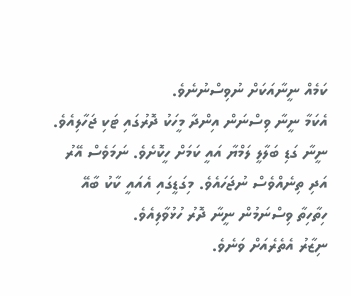ކަމެއް ނީނާއަކަށް ނުވިސްނުނެވެ.
އެކަމާ ނީނާ ވިސްނަން އިންދާ މީހަކު ދޮރުގައި ޓަކި ޖަހާލިއެވެ. ނީނާ ގަޑި ބަލާލީ ލަމްޔާ އައީ ކަމަށް ހީކޮށެވެ. ނަމަވެސް އޭރު އަދި ތިނެއްވެސް ނުޖަހައެވެ. މިގަޑީގައި އެއައީ ކާކު ބާއޭ ހިތާހިތާ ވިސްނަމުން ނީނާ ދޮރު ހުޅުވާލިއެވެ.
ނިޒާރު އެތެރެއަށް ވަނެވެ.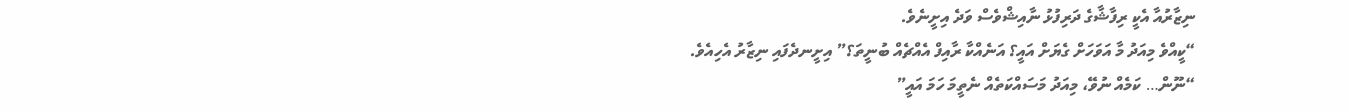ނިޒާރުއާ އެކީ ރިފާޝާގެ ދަރިފުޅު ނާއިޝްވެސް ވަދެ އިށީނެވެ.
“ކީއްވެ މިއަދު މާ އަވަހަށް ގެޔަށް އައީ؟ އަނެއްކާ ރާއިފް އެއްޗެއް ބުނީތަ؟” އިށީނދެފައި ނިޒާރު އެހިއެވެ.
“ނޫން… ކަމެއް ނުވޭ، މިއަދު މަސައްކަތެއް ނެތީމަ ހަމަ އައީ”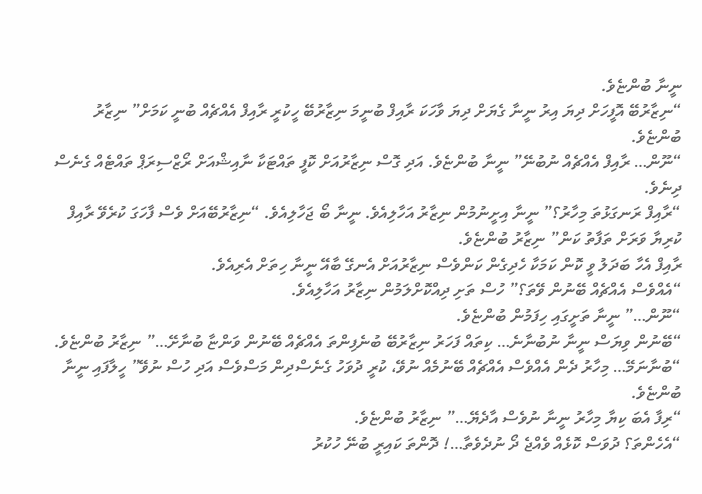ނީނާ ބުންޏެވެ.
“ނިޒާރުބޭ އޮފީހަށް ދިޔަ އިރު ނީނާ ގެޔަށް ދިޔަ ވާހަކަ ރާއިފް ބުނީމަ ނިޒާރުބޭ ހީކުރީ ރާއިފް އެއްޗެއް ބުނީ ކަމަށް” ނިޒާރު ބުންޏެވެ.
“ނޫން… ރާއިފް އެއްޗެއް ނުބުނޭ” ނީނާ ބުންޏެވެ. އަދި ގޮސް ނިޒާރުއަށް ކޮފީ ތައްޓަކާ ނާއިޝްއަށް ރޯޒްސިރަޕް ތައްޓެއް ގެނެސް ދިނެވެ.
“ރާއިފް ރަނގަޅުތަ މިހާރު؟” ނީނާ އިށީނުމުން ނިޒާރު އަހާލިއެވެ. ނީނާ ބޯ ޖަހާލިއެވެ. “ނިޒާރުބޭއަށް ވެސް ފާހަގަ ކުރެވޭ ރާއިފް ކުރިޔާ ވަރަށް ތަފާތު ކަން” ނިޒާރު ބުންޏެވެ.
ރާއިފް އެހާ ބަދަލު ވީ ކޮން ކަމަކާ ހެދިގެން ކަންވެސް ނިޒާރުއަށް އެނގޭ ބާއޭ ނީނާ ހިތަށް އެރިއެވެ.
“އެއްވެސް އެއްޗެއް ބޭނުން ވޭތަ؟” ހުސް ތަށި ދިއްކޮށްލަމުން ނިޒާރު އަހާލިއެވެ.
“ނޫން…” ނީނާ ތަށީގައި ހިފަމުން ބުންޏެވެ.
“ބޭނުން ވިޔަސް ނީނާ ނުބުނާނެ… ކިތައް ފަހަރު ނިޒާރުބޭ ބުނެފިންތަ އެއްޗެއް ބޭނުން ވަންޏާ ބުނާށޭ…” ނިޒާރު ބުންޏެވެ.
“ބުނާނަމޭ… މިހާރު ދެން އެއްވެސް އެއްޗެއް ބޭނުމެއް ނުވޭ، ކުރީ ދުވަހު ގެނެސްދިން މަސްވެސް އަދި ހުސް ނުވޭ” ހީލާފައި ނީނާ ބުންޏެވެ.
“ރިފާ އެބަ ކިޔާ މިހާރު ނީނާ ނުވެސް އާދެޔޭ…” ނިޒާރު ބުންޏެވެ.
“އެހެންތަ؟ ދުވަސް ކޮޅެއް ވެއްޖެ ދޯ ނުދެވެތާ…! ދޮންތަ ކައިރީ ބުނޭ ހުކުރު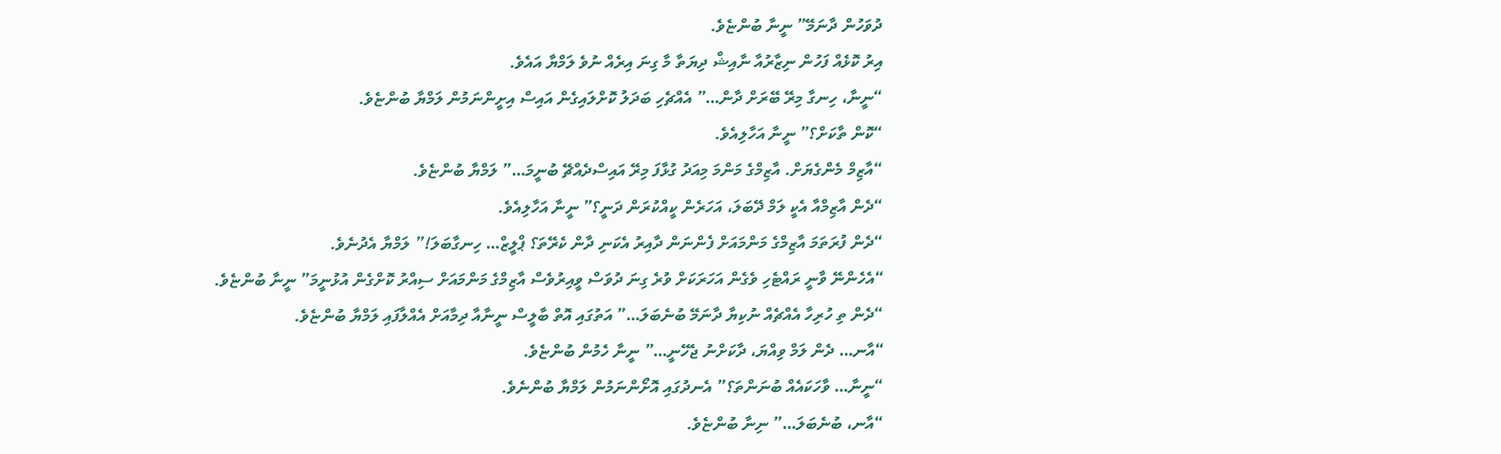ދުވަހުން ދާނަމޭ” ނީނާ ބުންޏެވެ.
އިރު ކޮޅެއް ފަހުން ނިޒާރުއާ ނާއިޝް ދިޔަތާ މާ ގިނަ އިރެއް ނުވެ ލަމްޔާ އައެވެ.
“ނީނާ، ހިނގާ މިރޭ ބޭރަށް ދާން…” އެއްޗެހި ބަދަލު ކޮށްލައިގެން އައިސް އިށީންނަމުން ލަމްޔާ ބުންޏެވެ.
“ކޮން ތާކަށް؟” ނީނާ އަހާލިއެވެ.
“އާޒިމް މެންގެޔަށް. އާޒިމްގެ މަންމަ މިއަދު ގުޅާފަ މިރޭ އައިސްދެއްޗޭ ބުނީމަ…” ލަމްޔާ ބުންޏެވެ.
“ދެން އާޒިމްއާ އެކީ ލަމް ދޭބަލަ، އަހަރެން ކީއްކުރަން ދަނީ؟” ނީނާ އަހާލިއެވެ.
“ދެން ފުރަތަމަ އާޒިމްގެ މަންމައަށް ފެންނަން ދާއިރު އެކަނި ދާން ކެރޭތަ؟ ޕްލީޒް… ހިނގާބަލަ!” ލަމްޔާ އެދުނެވެ.
“އެހެންނޭ ވާނީ ރައްޓެހި ވެގެން އަހަރަކަށް ވުރެ ގިނަ ދުވަސް ވީއިރުވެސް އާޒިމްގެ މަންމައަށް ސިއްރު ކޮށްގެން އުޅުނީމަ” ނީނާ ބުންޏެވެ.
“ދެން ތި ހުރިހާ އެއްޗެއް ނުކިޔާ ދާނަމޭ ބުނެބަލަ…” އަތުގައި އޮތް ބާލީސް ނީނާއާ ދިމާއަށް އެއްލާފައި ލަމްޔާ ބުންޏެވެ.
“އާނ… ދެން ލަމް ވިއްޔަ، ދާކަށްނު ޖެހޭނީ…” ނީނާ ހެމުން ބުންޏެވެ.
“ނީނާ… ވާހަކައެއް ބުނަންތަ؟” އެނދުގައި އޮށޯންނަމުން ލަމްޔާ ބުންނެވެ.
“އާނ، ބުނެބަލަ…” ނިނާ ބުންޏެވެ.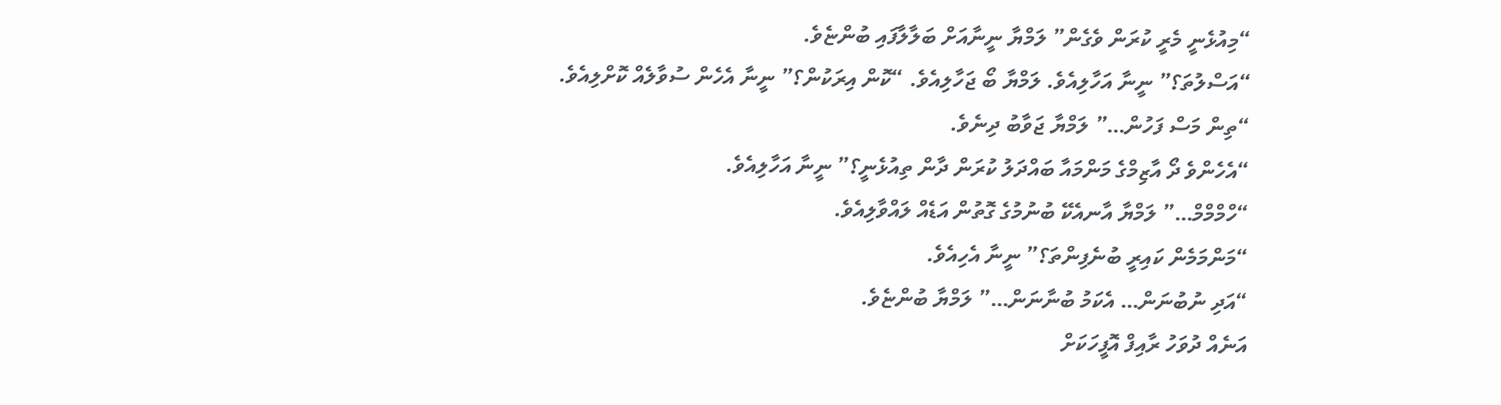“މިއުޅެނީ މެރީ ކުރަން ވެގެން” ލަމްޔާ ނީނާއަށް ބަލާލާފައި ބުންޏެވެ.
“އަސްލުތަ؟” ނީނާ އަހާލިއެވެ. ލަމްޔާ ބޯ ޖަހާލިއެވެ. “ކޮން އިރަކުން؟” ނީނާ އެހެން ސުވާލެއް ކޮށްލިއެވެ.
“ތިން މަސް ފަހުން…” ލަމްޔާ ޖަވާބު ދިނެވެ.
“އެހެންވެ ދޯ އާޒިމްގެ މަންމައާ ބައްދަލު ކުރަން ދާން ތިއުޅެނީ؟” ނީނާ އަހާލިއެވެ.
“ހްމްމްމް…” ލަމްޔާ އާނއެކޭ ބުނުމުގެ ގޮތުން އަޑެއް ލައްވާލިއެވެ.
“މަންމަމެން ކައިރީ ބުނެފިންތަ؟” ނީނާ އެހިއެވެ.
“އަދި ނުބުނަން… އެކަމު ބުނާނަން…” ލަމްޔާ ބުންޏެވެ.
އަނެއް ދުވަހު ރާއިފް އޮފީހަކަށް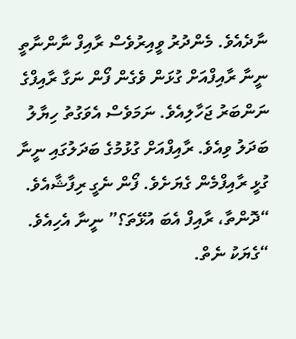ނާދެއެވެ. މެންދުރު ވީއިރުވެސް ރާއިފް ނާންނާތީ ނީނާ ރާއިފްއަށް ގުޅަން ވެގެން ފޯން ނަގާ ރާއިފްގެ ނަންބަރު ޖަހާލިއެވެ. ނަމަވެސް އެވަގުތު ހިޔާލު ބަދަލު ވިއެވެ. ރާއިފްއަށް ގުޅުމުގެ ބަދަލުގައި ނީނާ ގުޅީ ރާއިފްމެން ގެޔަށެވެ. ފޯން ނެގީ ރިފާޝާއެވެ.
“ދޮންތާ، ރާއިފް އެބަ އުޅޭތަ؟” ނީނާ އެހިއެވެ.
“ގެޔަކު ނެތް.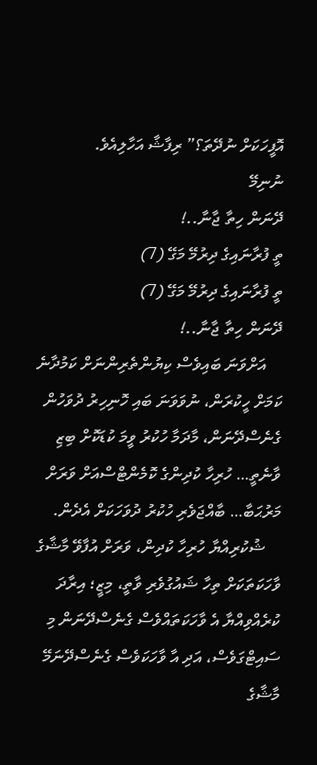އޮފީހަކަށް ނުދޭތަ؟” ރިފާޝާ އަހާލިއެވެ.
ނުނިމޭ
ދޭނަން ހިތާ ޖާނާ..!
ތީ ފުރާނައިގެ ދިރުމޭ މަގޭ (7)
ތީ ފުރާނައިގެ ދިރުމޭ މަގޭ (7)
ދޭނަން ހިތާ ޖާނާ..!
    އަށްވަނަ ބައިވެސް ކިޔުންތެރިންނަށް ކަމުދާނެ ކަމަށް ހީކުރަން، ނުވަވަނަ ބައި ހޮނިހިރު ދުވަހުން ގެނެސްދޭނަން، މާދަމާ ހުކުރު ވީމަ ކުޑަކޮށް ބިޒި ވާނެތީ… ހުރިހާ ކުދިންގެ ކޮމެންޓްސްއަށް ވަރަށް މަރުޙަބާ… ބާއްޖަވެރި ހުކުރު ދުވަހަކަށް އެދެން.
    ޝުކުރިއްޔާ ހުރިހާ ކުދިން، ވަރަށް އުފާވޭ މާޝާގެ ވާހަކަތަކަށް ތިހާ ޝައުގުވެރި ވާތީ، މިޒީ؛ އިރާދަ ކުރެއްވިއްޔާ އެ ވާހަކަތައްވެސް ގެނެސްދޭނަން މި ސައިޓްގަވެސް، އަދި އާ ވާހަކަވެސް ގެނެސްދޭނަމޭ މާޝާގެ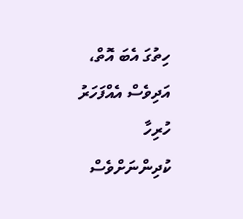ހިތުގަ އެބަ އޮތް، އަދިވެސް އެއްފަހަރު ހުރިހާ ކުދިންނަށްވެސް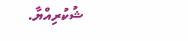ޝުކުރިއްޔާ.